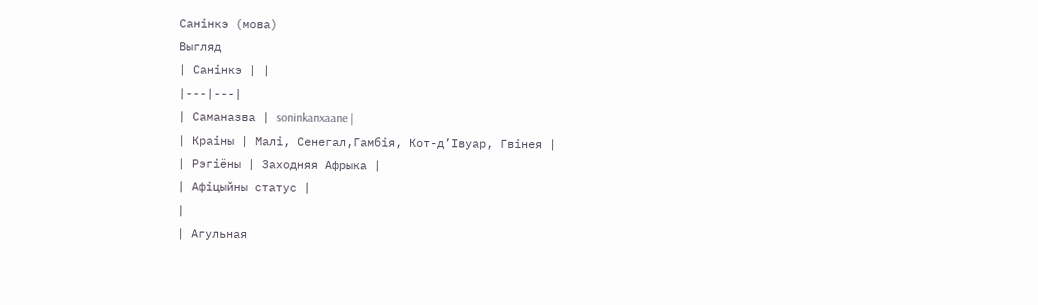Санінкэ (мова)
Выгляд
| Санінкэ | |
|---|---|
| Саманазва | soninkanxaane |
| Краіны | Малі, Сенегал,Гамбія, Кот-д’Івуар, Гвінея |
| Рэгіёны | Заходняя Афрыка |
| Афіцыйны статус |
|
| Агульная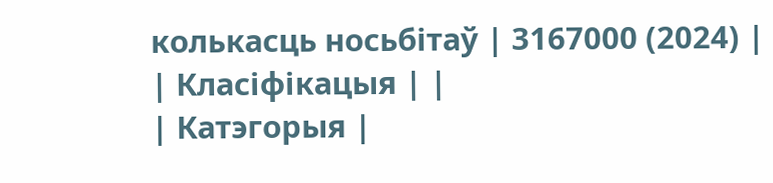колькасць носьбітаў | 3167000 (2024) |
| Класіфікацыя | |
| Катэгорыя |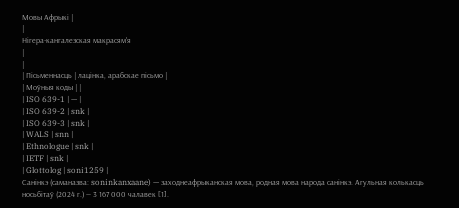Мовы Афрыкі |
|
Нігера-кангалезская макрасям'я
|
|
| Пісьменнасць | лацінка, арабскае пісьмо |
| Моўныя коды | |
| ISO 639-1 | — |
| ISO 639-2 | snk |
| ISO 639-3 | snk |
| WALS | snn |
| Ethnologue | snk |
| IETF | snk |
| Glottolog | soni1259 |
Санінкэ (саманазва: soninkanxaane) — заходнеафрыканская мова, родная мова народа санінкэ. Агульная колькасць носьбітаў (2024 г.) — 3 167 000 чалавек [1].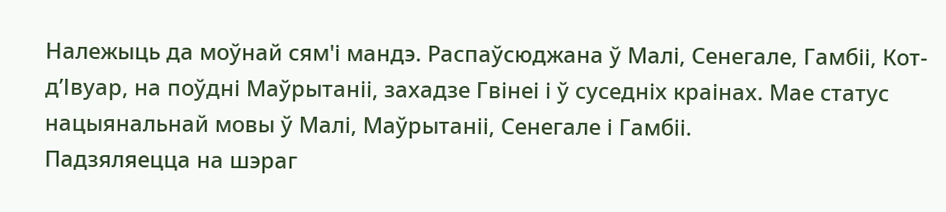Належыць да моўнай сям'і мандэ. Распаўсюджана ў Малі, Сенегале, Гамбіі, Кот-д’Івуар, на поўдні Маўрытаніі, захадзе Гвінеі і ў суседніх краінах. Мае статус нацыянальнай мовы ў Малі, Маўрытаніі, Сенегале і Гамбіі.
Падзяляецца на шэраг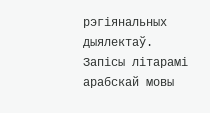рэгіянальных дыялектаў.
Запісы літарамі арабскай мовы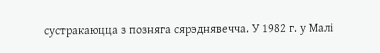сустракаюцца з позняга сярэднявечча. У 1982 г. у Малі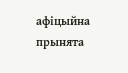афіцыйна прынята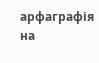арфаграфія на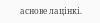аснове лацінкі.